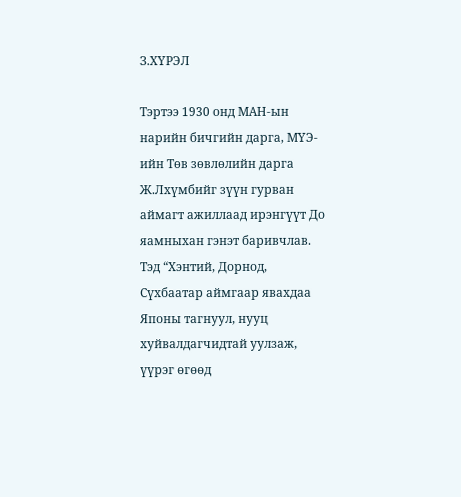З.ХҮРЭЛ

Тэртээ 1930 онд МАН-ын нарийн бичгийн дарга, МҮЭ-ийн Төв зөвлөлийн дарга Ж.Лхүмбийг зүүн гурван аймагт ажиллаад ирэнгүүт До яамныхан гэнэт баривчлав. Тэд “Хэнтий, Дорнод, Сүхбаатар аймгаар явахдаа Японы тагнуул, нууц хуйвалдагчидтай уулзаж, үүрэг өгөөд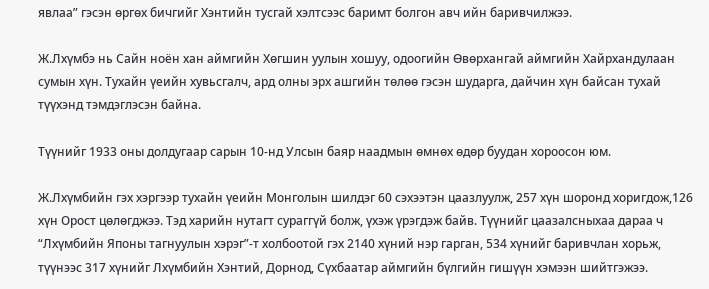явлаа” гэсэн өргөх бичгийг Хэнтийн тусгай хэлтсээс баримт болгон авч ийн баривчилжээ.

Ж.Лхүмбэ нь Сайн ноён хан аймгийн Хөгшин уулын хошуу, одоогийн Өвөрхангай аймгийн Хайрхандулаан сумын хүн. Тухайн үеийн хувьсгалч, ард олны эрх ашгийн төлөө гэсэн шударга, дайчин хүн байсан тухай түүхэнд тэмдэглэсэн байна.

Түүнийг 1933 оны долдугаар сарын 10-нд Улсын баяр наадмын өмнөх өдөр буудан хороосон юм.

Ж.Лхүмбийн гэх хэргээр тухайн үеийн Монголын шилдэг 60 сэхээтэн цаазлуулж, 257 хүн шоронд хоригдож,126 хүн Орост цөлөгджээ. Тэд харийн нутагт сураггүй болж, үхэж үрэгдэж байв. Түүнийг цаазалсныхаа дараа ч “Лхүмбийн Японы тагнуулын хэрэг”-т холбоотой гэх 2140 хүний нэр гарган, 534 хүнийг баривчлан хорьж, түүнээс 317 хүнийг Лхүмбийн Хэнтий, Дорнод, Сүхбаатар аймгийн бүлгийн гишүүн хэмээн шийтгэжээ.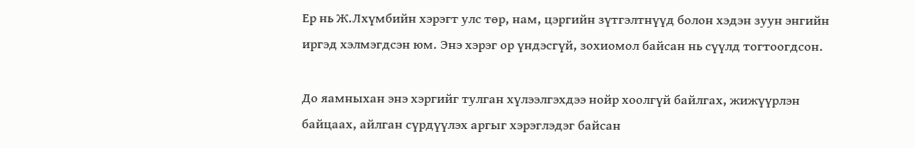Ер нь Ж.Лхүмбийн хэрэгт улс төр, нам, цэргийн зүтгэлтнүүд болон хэдэн зуун энгийн иргэд хэлмэгдсэн юм. Энэ хэрэг ор үндэсгүй, зохиомол байсан нь сүүлд тогтоогдсон.

До яамныхан энэ хэргийг тулган хүлээлгэхдээ нойр хоолгүй байлгах, жижүүрлэн байцаах, айлган сүрдүүлэх аргыг хэрэглэдэг байсан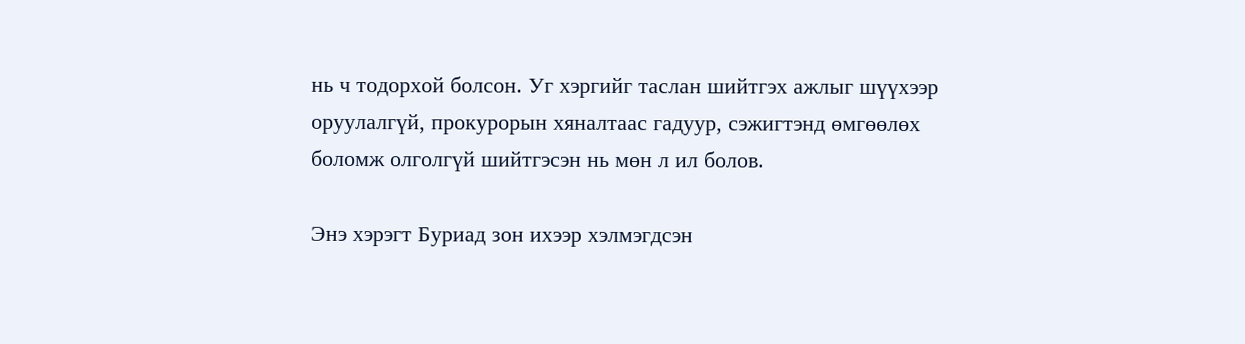нь ч тодорхой болсон. Уг хэргийг таслан шийтгэх ажлыг шүүхээр оруулалгүй, прокурорын хяналтаас гадуур, сэжигтэнд өмгөөлөх боломж олголгүй шийтгэсэн нь мөн л ил болов.

Энэ хэрэгт Буриад зон ихээр хэлмэгдсэн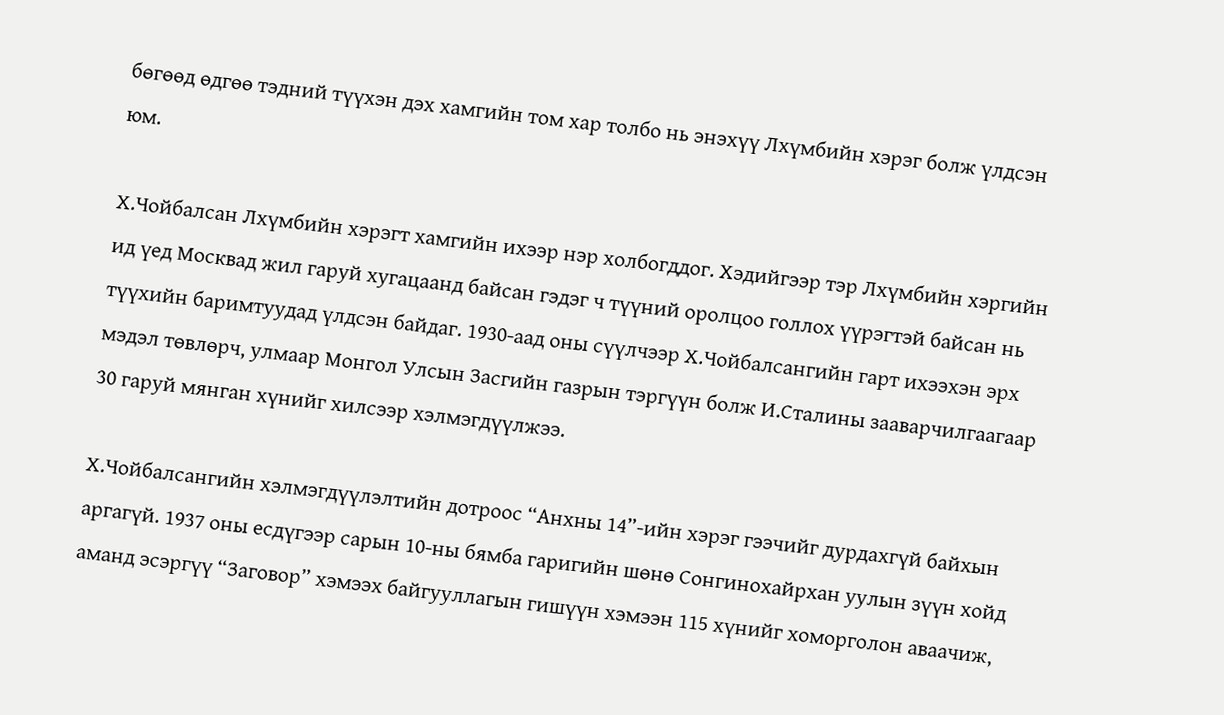бөгөөд өдгөө тэдний түүхэн дэх хамгийн том хар толбо нь энэхүү Лхүмбийн хэрэг болж үлдсэн юм.

Х.Чойбалсан Лхүмбийн хэрэгт хамгийн ихээр нэр холбогддог. Хэдийгээр тэр Лхүмбийн хэргийн ид үед Москвад жил гаруй хугацаанд байсан гэдэг ч түүний оролцоо голлох үүрэгтэй байсан нь түүхийн баримтуудад үлдсэн байдаг. 1930-аад оны сүүлчээр Х.Чойбалсангийн гарт ихээхэн эрх мэдэл төвлөрч, улмаар Монгол Улсын Засгийн газрын тэргүүн болж И.Сталины зааварчилгаагаар 30 гаруй мянган хүнийг хилсээр хэлмэгдүүлжээ.

Х.Чойбалсангийн хэлмэгдүүлэлтийн дотроос “Анхны 14”-ийн хэрэг гээчийг дурдахгүй байхын аргагүй. 1937 оны есдүгээр сарын 10-ны бямба гаригийн шөнө Сонгинохайрхан уулын зүүн хойд аманд эсэргүү “Заговор” хэмээх байгууллагын гишүүн хэмээн 115 хүнийг хоморголон аваачиж,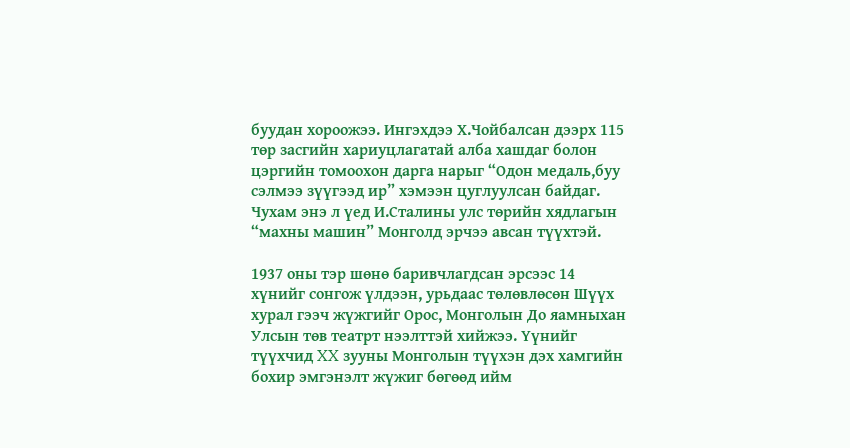буудан хороожээ. Ингэхдээ Х.Чойбалсан дээрх 115 төр засгийн хариуцлагатай алба хашдаг болон цэргийн томоохон дарга нарыг “Одон медаль,буу сэлмээ зүүгээд ир” хэмээн цуглуулсан байдаг. Чухам энэ л үед И.Сталины улс төрийн хядлагын “махны машин” Монголд эрчээ авсан түүхтэй.

1937 оны тэр шөнө баривчлагдсан эрсээс 14 хүнийг сонгож үлдээн, урьдаас төлөвлөсөн Шүүх хурал гээч жүжгийг Орос, Монголын До яамныхан Улсын төв театрт нээлттэй хийжээ. Үүнийг түүхчид XX зууны Монголын түүхэн дэх хамгийн бохир эмгэнэлт жүжиг бөгөөд ийм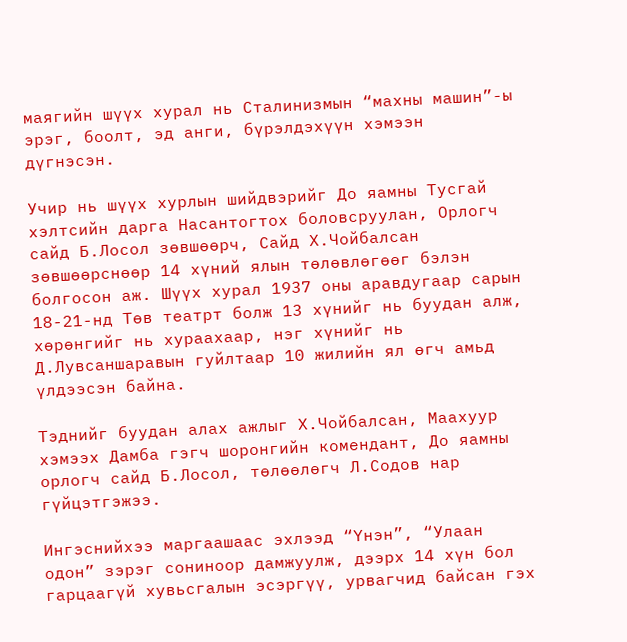маягийн шүүх хурал нь Сталинизмын “махны машин”-ы эрэг, боолт, эд анги, бүрэлдэхүүн хэмээн дүгнэсэн.

Учир нь шүүх хурлын шийдвэрийг До яамны Тусгай хэлтсийн дарга Насантогтох боловсруулан, Орлогч сайд Б.Лосол зөвшөөрч, Сайд Х.Чойбалсан зөвшөөрснөөр 14 хүний ялын төлөвлөгөөг бэлэн болгосон аж. Шүүх хурал 1937 оны аравдугаар сарын 18-21-нд Төв театрт болж 13 хүнийг нь буудан алж, хөрөнгийг нь хураахаар, нэг хүнийг нь Д.Лувсаншаравын гуйлтаар 10 жилийн ял өгч амьд үлдээсэн байна.

Тэднийг буудан алах ажлыг Х.Чойбалсан, Маахуур хэмээх Дамба гэгч шоронгийн комендант, До яамны орлогч сайд Б.Лосол, төлөөлөгч Л.Содов нар гүйцэтгэжээ.

Ингэснийхээ маргаашаас эхлээд “Үнэн”, “Улаан одон” зэрэг сониноор дамжуулж, дээрх 14 хүн бол гарцаагүй хувьсгалын эсэргүү, урвагчид байсан гэх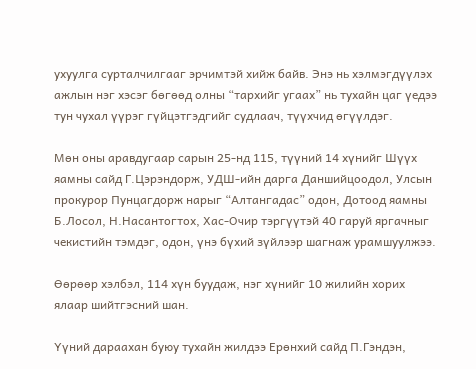ухуулга сурталчилгааг эрчимтэй хийж байв. Энэ нь хэлмэгдүүлэх ажлын нэг хэсэг бөгөөд олны “тархийг угаах” нь тухайн цаг үедээ тун чухал үүрэг гүйцэтгэдгийг судлаач, түүхчид өгүүлдэг.

Мөн оны аравдугаар сарын 25-нд 115, түүний 14 хүнийг Шүүх яамны сайд Г.Цэрэндорж, УДШ-ийн дарга Даншийцоодол, Улсын прокурор Пунцагдорж нарыг “Алтангадас” одон, Дотоод яамны Б.Лосол, Н.Насантогтох, Хас-Очир тэргүүтэй 40 гаруй яргачныг чекистийн тэмдэг, одон, үнэ бүхий зүйлээр шагнаж урамшуулжээ.

Өөрөөр хэлбэл, 114 хүн буудаж, нэг хүнийг 10 жилийн хорих ялаар шийтгэсний шан.

Үүний дараахан буюу тухайн жилдээ Ерөнхий сайд П.Гэндэн,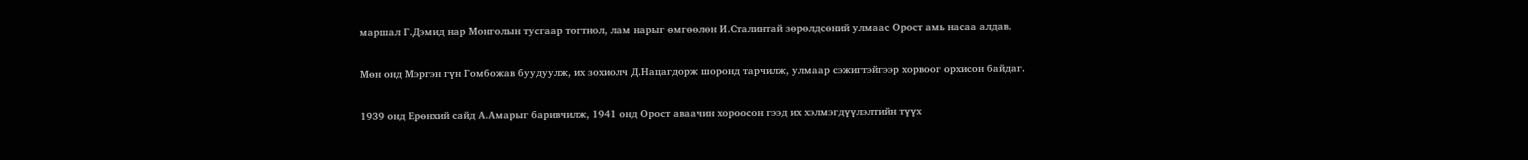маршал Г.Дэмид нар Монголын тусгаар тогтнол, лам нарыг өмгөөлөн И.Сталинтай зөрөлдсөний улмаас Орост амь насаа алдав.

Мөн онд Мэргэн гүн Гомбожав буудуулж, их зохиолч Д.Нацагдорж шоронд тарчилж, улмаар сэжигтэйгээр хорвоог орхисон байдаг.

1939 онд Ерөнхий сайд А.Амарыг баривчилж, 1941 онд Орост аваачин хороосон гээд их хэлмэгдүүлэлтийн түүх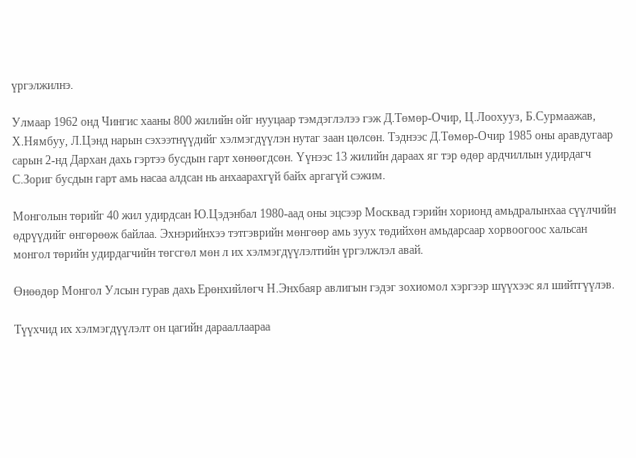үргэлжилнэ.

Улмаар 1962 онд Чингис хааны 800 жилийн ойг нууцаар тэмдэглэлээ гэж Д.Төмөр-Очир, Ц.Лоохууз, Б.Сурмаажав, Х.Нямбуу, Л.Цэнд нарын сэхээтнүүдийг хэлмэгдүүлэн нутаг заан цөлсөн. Тэднээс Д.Төмөр-Очир 1985 оны аравдугаар сарын 2-нд Дархан дахь гэртээ бусдын гарт хөнөөгдсөн. Үүнээс 13 жилийн дараах яг тэр өдөр ардчиллын удирдагч С.Зориг бусдын гарт амь насаа алдсан нь анхаарахгүй байх аргагүй сэжим.

Монголын төрийг 40 жил удирдсан Ю.Цэдэнбал 1980-аад оны эцсээр Москвад гэрийн хорионд амьдралынхаа сүүлчийн өдрүүдийг өнгөрөөж байлаа. Эхнэрийнхээ тэтгэврийн мөнгөөр амь зуух төдийхөн амьдарсаар хорвоогоос хальсан монгол төрийн удирдагчийн төгсгөл мөн л их хэлмэгдүүлэлтийн үргэлжлэл авай.

Өнөөдөр Монгол Улсын гурав дахь Ерөнхийлөгч Н.Энхбаяр авлигын гэдэг зохиомол хэргээр шүүхээс ял шийтгүүлэв.

Түүхчид их хэлмэгдүүлэлт он цагийн дарааллаараа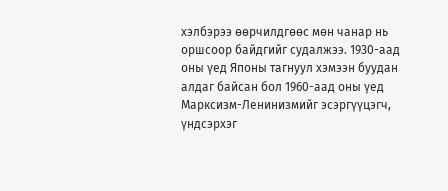хэлбэрээ өөрчилдгөөс мөн чанар нь оршсоор байдгийг судалжээ. 1930-аад оны үед Японы тагнуул хэмээн буудан алдаг байсан бол 1960-аад оны үед Марксизм-Ленинизмийг эсэргүүцэгч, үндсэрхэг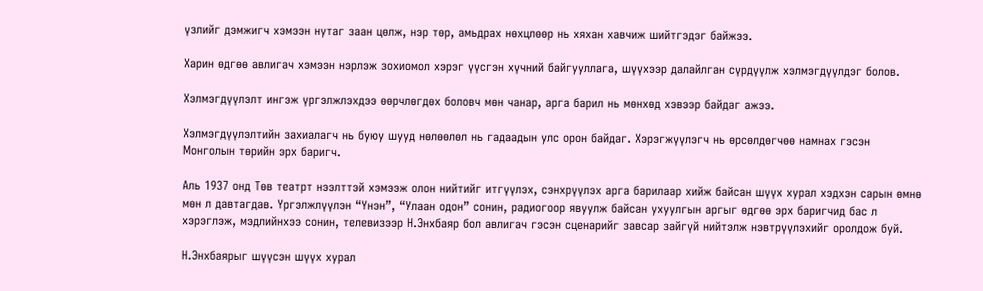үзлийг дэмжигч хэмээн нутаг заан цөлж, нэр төр, амьдрах нөхцлөөр нь хяхан хавчиж шийтгэдэг байжээ.

Харин өдгөө авлигач хэмээн нэрлэж зохиомол хэрэг үүсгэн хүчний байгууллага, шүүхээр далайлган сүрдүүлж хэлмэгдүүлдэг болов.

Хэлмэгдүүлэлт ингэж үргэлжлэхдээ өөрчлөгдөх боловч мөн чанар, арга барил нь мөнхөд хэвээр байдаг ажээ.

Хэлмэгдүүлэлтийн захиалагч нь буюу шууд нөлөөлөл нь гадаадын улс орон байдаг. Хэрэгжүүлэгч нь өрсөлдөгчөө намнах гэсэн Монголын төрийн эрх баригч.

Аль 1937 онд Төв театрт нээлттэй хэмээж олон нийтийг итгүүлэх, сэнхрүүлэх арга барилаар хийж байсан шүүх хурал хэдхэн сарын өмнө мөн л давтагдав. Үргэлжлүүлэн “Үнэн”, “Улаан одон” сонин, радиогоор явуулж байсан ухуулгын аргыг өдгөө эрх баригчид бас л хэрэглэж, мэдлийнхээ сонин, телевизээр Н.Энхбаяр бол авлигач гэсэн сценарийг завсар зайгүй нийтэлж нэвтрүүлэхийг оролдож буй.

Н.Энхбаярыг шүүсэн шүүх хурал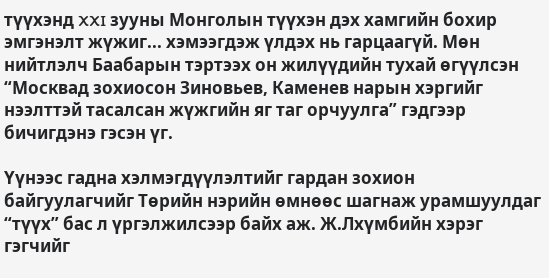түүхэнд XXI зууны Монголын түүхэн дэх хамгийн бохир эмгэнэлт жүжиг... хэмээгдэж үлдэх нь гарцаагүй. Мөн нийтлэлч Баабарын тэртээх он жилүүдийн тухай өгүүлсэн “Москвад зохиосон Зиновьев, Каменев нарын хэргийг нээлттэй тасалсан жүжгийн яг таг орчуулга” гэдгээр бичигдэнэ гэсэн үг.

Үүнээс гадна хэлмэгдүүлэлтийг гардан зохион байгуулагчийг Төрийн нэрийн өмнөөс шагнаж урамшуулдаг “түүх” бас л үргэлжилсээр байх аж. Ж.Лхүмбийн хэрэг гэгчийг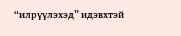“илрүүлэхэд” идэвхтэй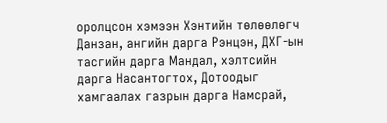оролцсон хэмээн Хэнтийн төлөөлөгч Данзан, ангийн дарга Рэнцэн, ДХГ-ын тасгийн дарга Мандал, хэлтсийн дарга Насантогтох, Дотоодыг хамгаалах газрын дарга Намсрай,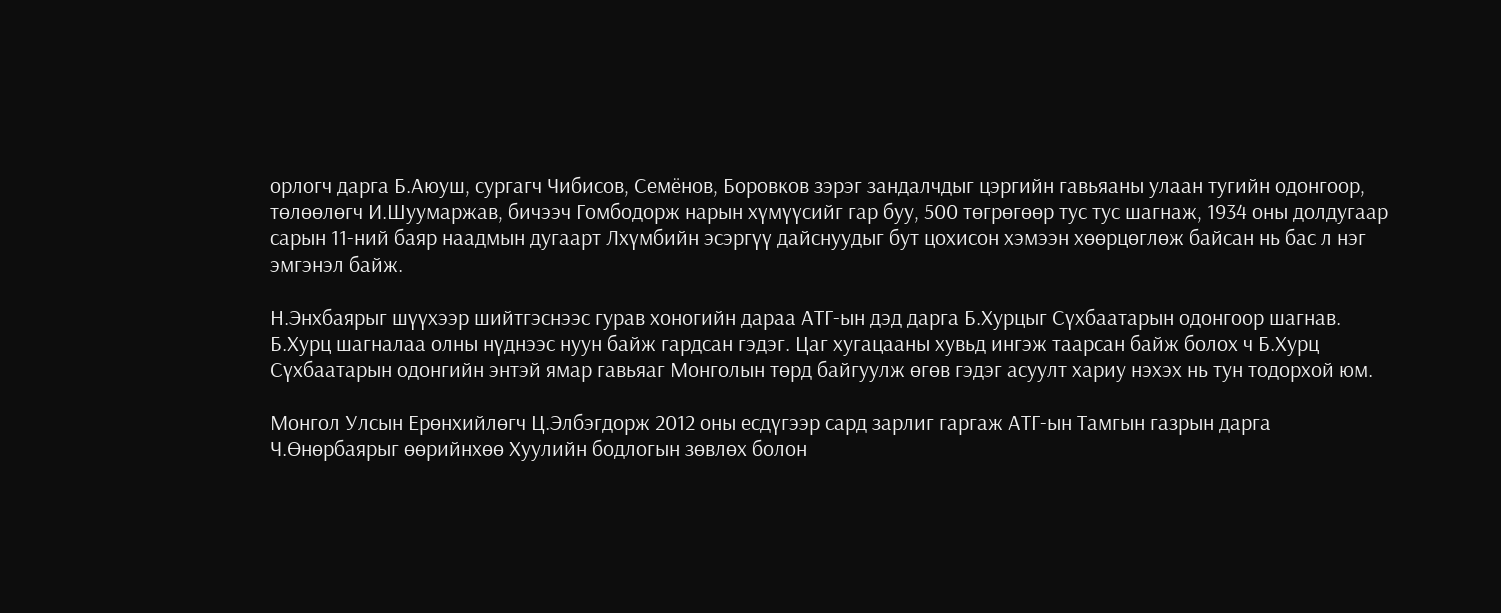орлогч дарга Б.Аюуш, сургагч Чибисов, Семёнов, Боровков зэрэг зандалчдыг цэргийн гавьяаны улаан тугийн одонгоор, төлөөлөгч И.Шуумаржав, бичээч Гомбодорж нарын хүмүүсийг гар буу, 500 төгрөгөөр тус тус шагнаж, 1934 оны долдугаар сарын 11-ний баяр наадмын дугаарт Лхүмбийн эсэргүү дайснуудыг бут цохисон хэмээн хөөрцөглөж байсан нь бас л нэг эмгэнэл байж.

Н.Энхбаярыг шүүхээр шийтгэснээс гурав хоногийн дараа АТГ-ын дэд дарга Б.Хурцыг Сүхбаатарын одонгоор шагнав. Б.Хурц шагналаа олны нүднээс нуун байж гардсан гэдэг. Цаг хугацааны хувьд ингэж таарсан байж болох ч Б.Хурц Сүхбаатарын одонгийн энтэй ямар гавьяаг Монголын төрд байгуулж өгөв гэдэг асуулт хариу нэхэх нь тун тодорхой юм.

Монгол Улсын Ерөнхийлөгч Ц.Элбэгдорж 2012 оны есдүгээр сард зарлиг гаргаж АТГ-ын Тамгын газрын дарга Ч.Өнөрбаярыг өөрийнхөө Хуулийн бодлогын зөвлөх болон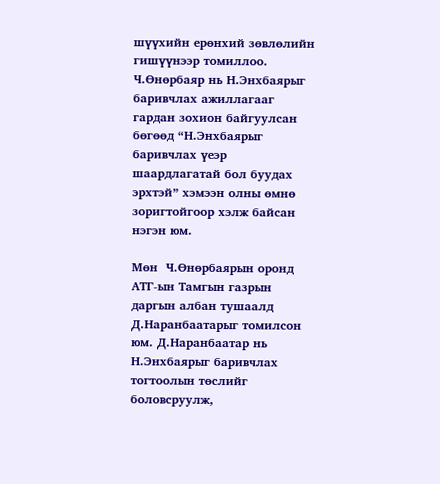шүүхийн ерөнхий зөвлөлийн гишүүнээр томиллоо. Ч.Өнөрбаяр нь Н.Энхбаярыг баривчлах ажиллагааг гардан зохион байгуулсан бөгөөд “Н.Энхбаярыг баривчлах үеэр шаардлагатай бол буудах эрхтэй” хэмээн олны өмнө зоригтойгоор хэлж байсан нэгэн юм.

Мөн  Ч.Өнөрбаярын оронд АТГ-ын Тамгын газрын даргын албан тушаалд Д.Наранбаатарыг томилсон юм. Д.Наранбаатар нь Н.Энхбаярыг баривчлах тогтоолын төслийг боловсруулж,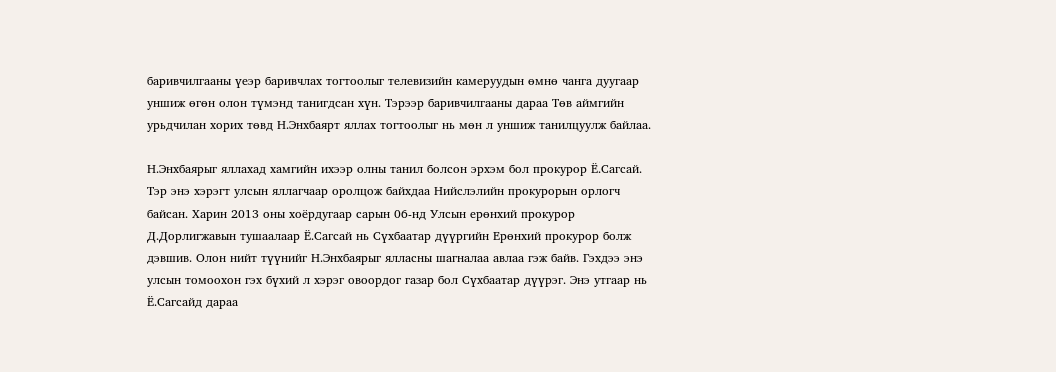баривчилгааны үеэр баривчлах тогтоолыг телевизийн камеруудын өмнө чанга дуугаар уншиж өгөн олон түмэнд танигдсан хүн. Тэрээр баривчилгааны дараа Төв аймгийн урьдчилан хорих төвд Н.Энхбаярт яллах тогтоолыг нь мөн л уншиж танилцуулж байлаа.

Н.Энхбаярыг яллахад хамгийн ихээр олны танил болсон эрхэм бол прокурор Ё.Сагсай. Тэр энэ хэрэгт улсын яллагчаар оролцож байхдаа Нийслэлийн прокурорын орлогч байсан. Харин 2013 оны хоёрдугаар сарын 06-нд Улсын ерөнхий прокурор Д.Дорлигжавын тушаалаар Ё.Сагсай нь Сүхбаатар дүүргийн Ерөнхий прокурор болж дэвшив. Олон нийт түүнийг Н.Энхбаярыг ялласны шагналаа авлаа гэж байв. Гэхдээ энэ улсын томоохон гэх бүхий л хэрэг овоордог газар бол Сүхбаатар дүүрэг. Энэ утгаар нь Ё.Сагсайд дараа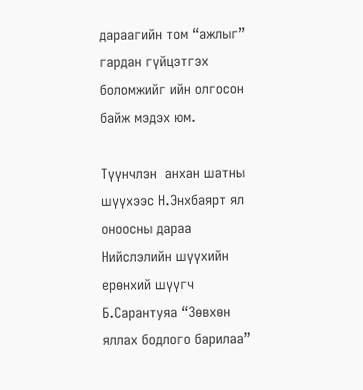дараагийн том “ажлыг” гардан гүйцэтгэх боломжийг ийн олгосон байж мэдэх юм.

Түүнчлэн  анхан шатны шүүхээс Н.Энхбаярт ял оноосны дараа Нийслэлийн шүүхийн ерөнхий шүүгч Б.Сарантуяа “Зөвхөн яллах бодлого барилаа”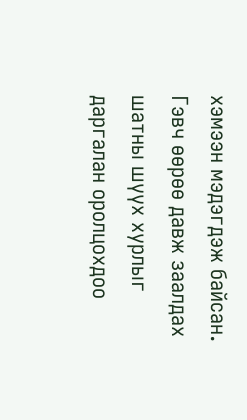хэмээн мэдэгдэж байсан. Гэвч өөрөө давж заалдах шатны шүүх хурлыг даргалан оролцохдоо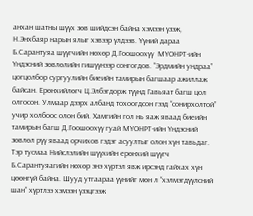анхан шатны шүүх зөв шийдсэн байна хэмээн үзэж, Н.Энхбаяр нарын ялыг хэвээр үлдээв. Үүний дараа Б.Сарантуяа шүүгчийн нөхөр Д.Гоошоохүү  МҮОНРТ-ийн Үндэсний зөвлөлийн гишүүнээр сонгогдов. “Эрдмийн ундраа” цогцолбор сургуулийн биеийн тамирын багшаар ажиллаж байсан. Ерөнхийлөгч Ц.Элбэгдорж түүнд Гавьяат багш цол олгосон. Улмаар дээрх албанд тохоогдсон гээд “сонирхолтой” учир холбоос олон бий. Хамгийн гол нь яаж яваад биеийн тамирын багш Д.Гоошоохүү гуай МҮОНРТ-ийн Үндэсний зөвлөл рүү яваад орчихов гэдэг асуултыг олон хүн тавьдаг. Тэр тусмаа Нийслэлийн шүүхийн ерөнхий шүүгч Б.Сарантуяагийн нөхөр энэ хүртэл явж ирсэнд гайхах хүн цөөнгүй байна. Шууд утгаараа үүнийг мөн л “хэлмэгдүүлсний шан” хүртлээ хэмээн үзэцгээж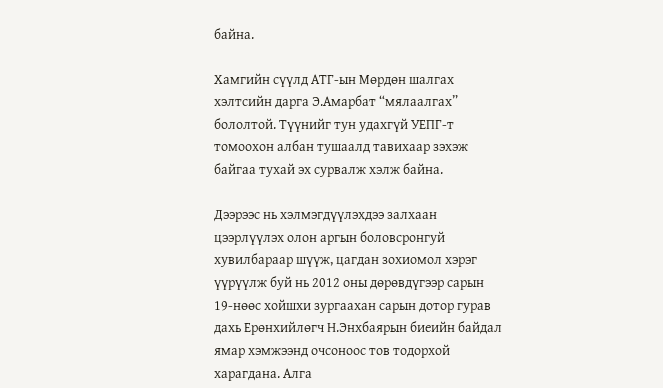байна.

Хамгийн сүүлд АТГ-ын Мөрдөн шалгах хэлтсийн дарга Э.Амарбат “мялаалгах” бололтой. Түүнийг тун удахгүй УЕПГ-т томоохон албан тушаалд тавихаар зэхэж байгаа тухай эх сурвалж хэлж байна.

Дээрээс нь хэлмэгдүүлэхдээ залхаан цээрлүүлэх олон аргын боловсронгуй хувилбараар шүүж, цагдан зохиомол хэрэг үүрүүлж буй нь 2012 оны дөрөвдүгээр сарын 19-нөөс хойшхи зургаахан сарын дотор гурав дахь Ерөнхийлөгч Н.Энхбаярын биеийн байдал ямар хэмжээнд очсоноос тов тодорхой харагдана. Алга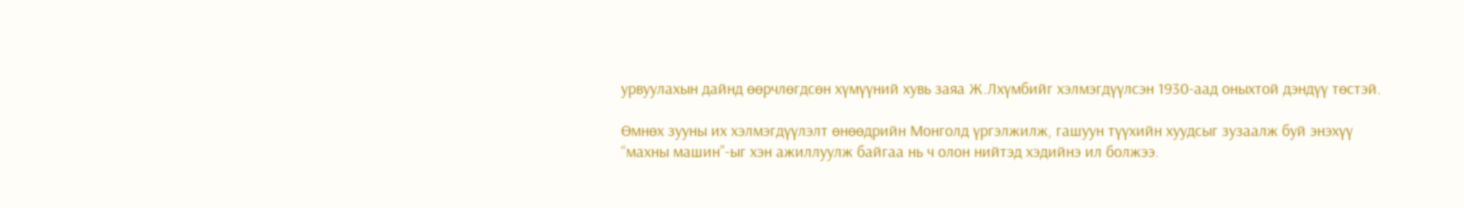урвуулахын дайнд өөрчлөгдсөн хүмүүний хувь заяа Ж.Лхүмбийг хэлмэгдүүлсэн 1930-аад оныхтой дэндүү төстэй.

Өмнөх зууны их хэлмэгдүүлэлт өнөөдрийн Монголд үргэлжилж, гашуун түүхийн хуудсыг зузаалж буй энэхүү “махны машин”-ыг хэн ажиллуулж байгаа нь ч олон нийтэд хэдийнэ ил болжээ.